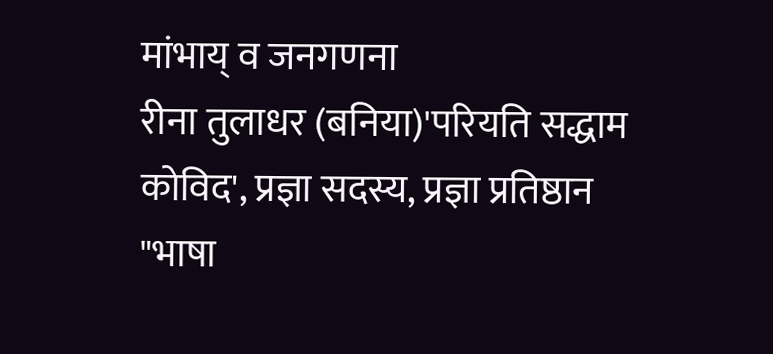मांभाय् व जनगणना
रीना तुलाधर (बनिया)'परियति सद्धाम कोविद', प्रज्ञा सदस्य, प्रज्ञा प्रतिष्ठान
"भाषा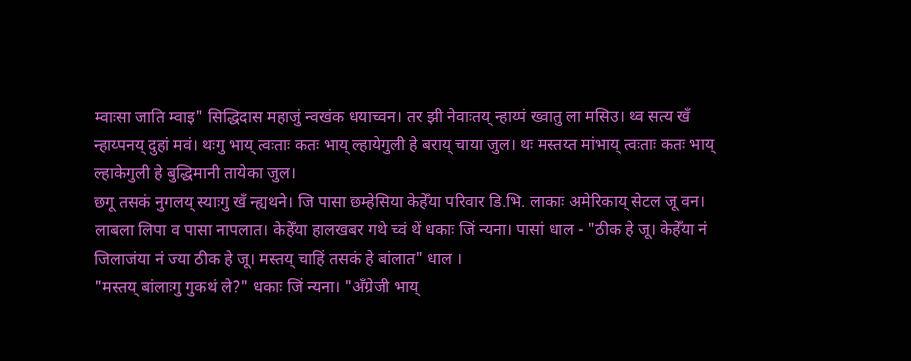म्वाःसा जाति म्वाइ" सिद्धिदास महाजुं न्वखंक धयाच्वन। तर झी नेवाःतय् न्हाय्पं ख्वातु ला मसिउ। थ्व सत्य खँ न्हाय्पनय् दुहां मवं। थःगु भाय् त्वःताः कतः भाय् ल्हायेगुली हे बराय् चाया जुल। थः मस्तय्त मांभाय् त्वःताः कतः भाय् ल्हाकेगुली हे बुद्धिमानी तायेका जुल।
छगू तसकं नुगलय् स्याःगु खँ न्ह्यथने। जि पासा छम्हेसिया केहेँया परिवार डि.भि. लाकाः अमेरिकाय् सेटल जू वन। लाबला लिपा व पासा नापलात। केहेँया हालखबर गथे च्वं थें धकाः जिं न्यना। पासां धाल - "ठीक हे जू। केहेँया नं जिलाजंया नं ज्या ठीक हे जू। मस्तय् चाहिं तसकं हे बांलात" धाल ।
"मस्तय् बांलाःगु गुकथं ले?" धकाः जिं न्यना। "अँग्रेजी भाय्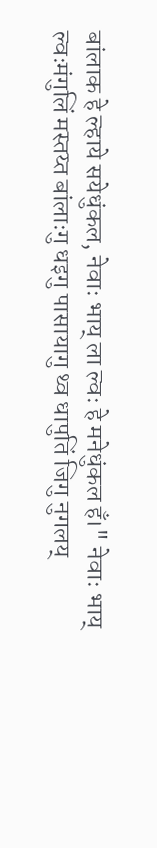बांलाक हे ल्हाये सयेधुंकल, नेवाः भाय् ला ल्वः हे मनेधुंकल हँ।" नेवाः भाय् ल्वःमंगुलिं मस्तय्त बांलाःगु धइगु पासायागु थ्व धापुतिं जिगु नुगलय्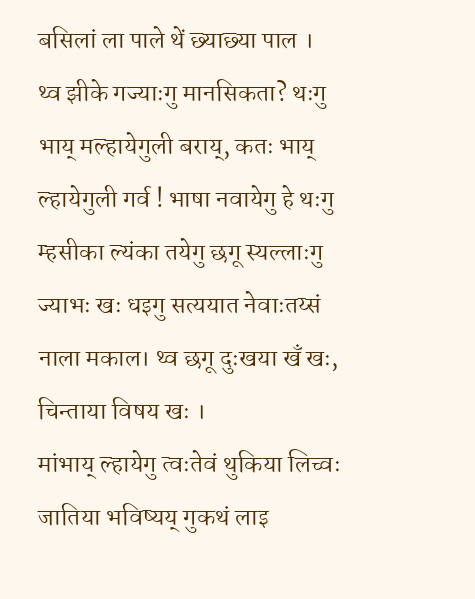बसिलां ला पाले थें छ्याछ्या पाल ।
थ्व झीके गज्याःगु मानसिकता? थःगु भाय् मल्हायेगुली बराय्, कतः भाय् ल्हायेगुली गर्व ! भाषा नवायेगु हे थःगु म्हसीका ल्यंका तयेगु छगू स्यल्लाःगु ज्याभः खः धइगु सत्ययात नेवाःतय्सं नाला मकाल। थ्व छगू दुःखया खँ खः, चिन्ताया विषय खः ।
मांभाय् ल्हायेगु त्वःतेवं थुकिया लिच्वः जातिया भविष्यय् गुकथं लाइ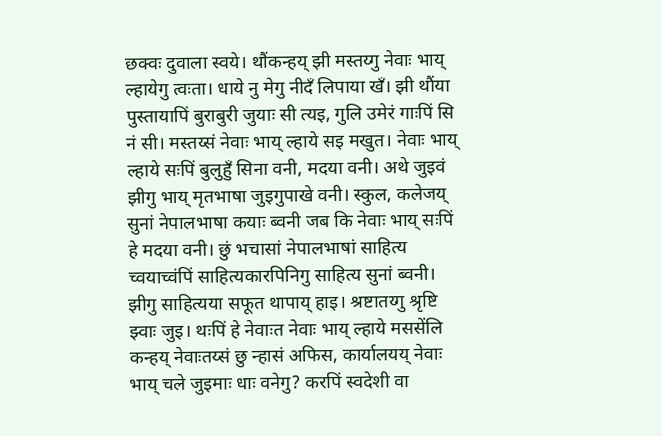छक्वः दुवाला स्वये। थौंकन्हय् झी मस्तय्गु नेवाः भाय् ल्हायेगु त्वःता। धाये नु मेगु नीदँ लिपाया खँ। झी थौंया पुस्तायापिं बुराबुरी जुयाः सी त्यइ, गुलि उमेरं गाःपिं सि नं सी। मस्तय्सं नेवाः भाय् ल्हाये सइ मखुत। नेवाः भाय् ल्हाये सःपिं बुलुहुँ सिना वनी, मदया वनी। अथे जुइवं झीगु भाय् मृतभाषा जुइगुपाखे वनी। स्कुल, कलेजय् सुनां नेपालभाषा कयाः ब्वनी जब कि नेवाः भाय् सःपिं हे मदया वनी। छुं भचासां नेपालभाषां साहित्य च्वयाच्वंपिं साहित्यकारपिनिगु साहित्य सुनां ब्वनी। झीगु साहित्यया सफूत थापाय् हाइ। श्रष्टातय्गु श्रृष्टि झ्वाः जुइ। थःपिं हे नेवाःत नेवाः भाय् ल्हाये मससेंलि कन्हय् नेवाःतय्सं छु न्हासं अफिस, कार्यालयय् नेवाः भाय् चले जुइमाः धाः वनेगु? करपिं स्वदेशी वा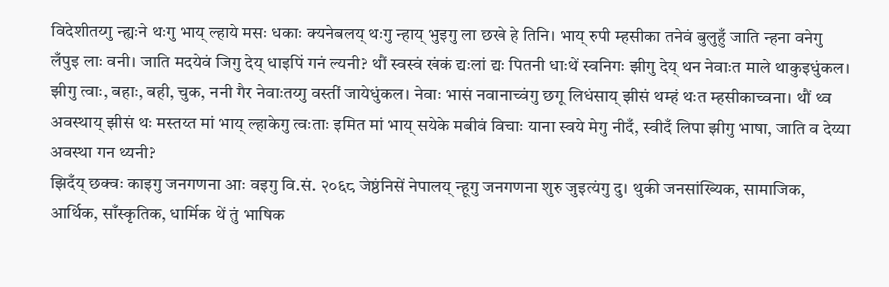विदेशीतय्गु न्ह्यःने थःगु भाय् ल्हाये मसः धकाः क्यनेबलय् थःगु न्हाय् भुइगु ला छखे हे तिनि। भाय् रुपी म्हसीका तनेवं बुलुहुँ जाति न्हना वनेगु लँपुइ लाः वनी। जाति मदयेवं जिगु देय् धाइपिं गनं ल्यनी? थौं स्वस्वं खंकं द्यःलां द्यः पितनी धाःथें स्वनिगः झीगु देय् थन नेवाःत माले थाकुइधुंकल। झीगु त्वाः, बहाः, बही, चुक, ननी गैर नेवाःतय्गु वस्तीं जायेधुंकल। नेवाः भासं नवानाच्वंगु छगू लिधंसाय् झीसं थम्हं थःत म्हसीकाच्वना। थौं थ्व अवस्थाय् झीसं थः मस्तय्त मां भाय् ल्हाकेगु त्वःताः इमित मां भाय् सयेके मबीवं विचाः याना स्वये मेगु नीदँ, स्वीदँ लिपा झीगु भाषा, जाति व देय्या अवस्था गन थ्यनी?
झिदँय् छक्वः काइगु जनगणना आः वइगु वि.सं. २०६८ जेष्ठंनिसें नेपालय् न्हूगु जनगणना शुरु जुइत्यंगु दु। थुकी जनसांख्यिक, सामाजिक, आर्थिक, साँस्कृतिक, धार्मिक थें तुं भाषिक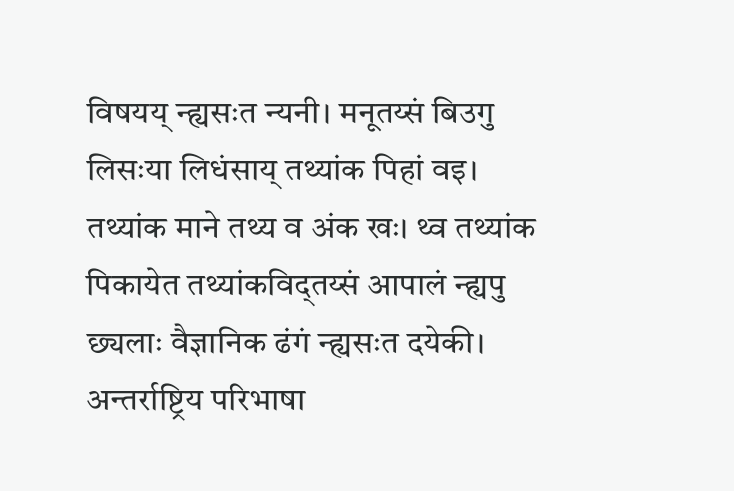विषयय् न्ह्यसःत न्यनी। मनूतय्सं बिउगु लिसःया लिधंसाय् तथ्यांक पिहां वइ। तथ्यांक माने तथ्य व अंक खः। थ्व तथ्यांक पिकायेत तथ्यांकविद्तय्सं आपालं न्ह्यपु छ्यलाः वैज्ञानिक ढंगं न्ह्यसःत दयेकी। अन्तर्राष्ट्रिय परिभाषा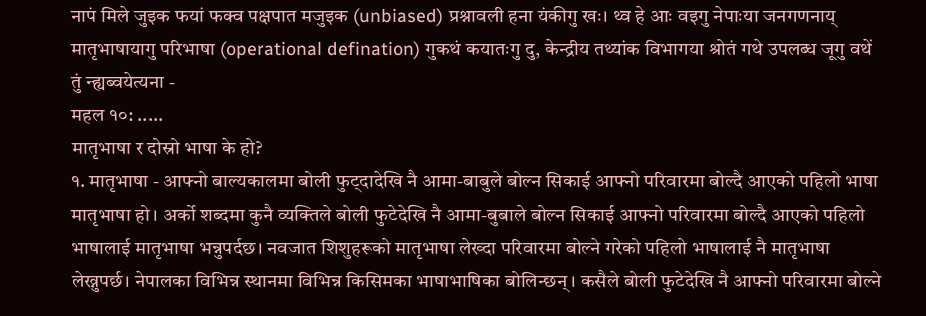नापं मिले जुइक फयां फक्व पक्षपात मजुइक (unbiased) प्रश्नावली हना यंकीगु खः। थ्व हे आः वइगु नेपाःया जनगणनाय् मातृभाषायागु परिभाषा (operational defination) गुकथं कयातःगु दु, केन्द्रीय तथ्यांक विभागया श्रोतं गथे उपलब्ध जूगु वथें तुं न्ह्यब्वयेत्यना -
महल १०: .....
मातृभाषा र दोस्रो भाषा के हो?
१. मातृभाषा - आफ्नो बाल्यकालमा बोली फुट्दादेखि नै आमा-बाबुले बोल्न सिकाई आफ्नो परिवारमा बोल्दै आएको पहिलो भाषा मातृभाषा हो। अर्को शब्दमा कुनै व्यक्तिले बोली फुटेदेखि नै आमा-बुबाले बोल्न सिकाई आफ्नो परिवारमा बोल्दै आएको पहिलो भाषालाई मातृभाषा भन्नुपर्दछ। नवजात शिशुहरूको मातृभाषा लेख्दा परिवारमा बोल्ने गरेको पहिलो भाषालाई नै मातृभाषा लेख्नुपर्छ। नेपालका विभिन्न स्थानमा विभिन्न किसिमका भाषाभाषिका बोलिन्छन्। कसैले बोली फुटेदेखि नै आफ्नो परिवारमा बोल्ने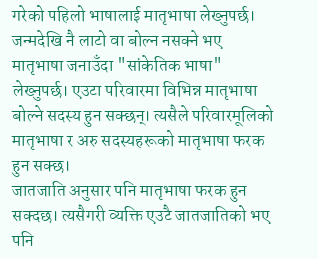गरेको पहिलो भाषालाई मातृभाषा लेख्नुपर्छ। जन्मदेखि नै लाटो वा बोल्न नसक्ने भए मातृभाषा जनाउँदा "सांकेतिक भाषा" लेख्नुपर्छ। एउटा परिवारमा विभिन्न मातृभाषा बोल्ने सदस्य हुन सक्छन्। त्यसैले परिवारमूलिको मातृभाषा र अरु सदस्यहरूको मातृभाषा फरक हुन सक्छ।
जातजाति अनुसार पनि मातृभाषा फरक हुन सक्दछ। त्यसैगरी व्यक्ति एउटै जातजातिको भए पनि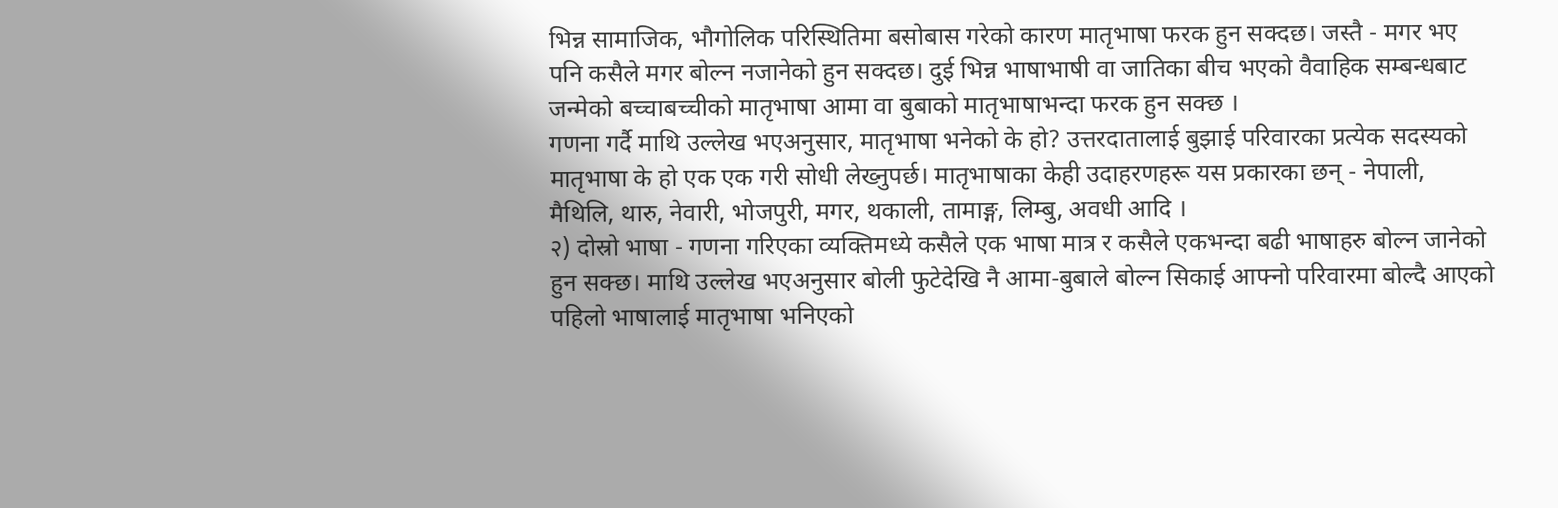भिन्न सामाजिक, भौगोलिक परिस्थितिमा बसोबास गरेको कारण मातृभाषा फरक हुन सक्दछ। जस्तै - मगर भए पनि कसैले मगर बोल्न नजानेको हुन सक्दछ। दुई भिन्न भाषाभाषी वा जातिका बीच भएको वैवाहिक सम्बन्धबाट जन्मेको बच्चाबच्चीको मातृभाषा आमा वा बुबाको मातृभाषाभन्दा फरक हुन सक्छ ।
गणना गर्दै माथि उल्लेख भएअनुसार, मातृभाषा भनेको के हो? उत्तरदातालाई बुझाई परिवारका प्रत्येक सदस्यको मातृभाषा के हो एक एक गरी सोधी लेख्नुपर्छ। मातृभाषाका केही उदाहरणहरू यस प्रकारका छन् - नेपाली, मैथिलि, थारु, नेवारी, भोजपुरी, मगर, थकाली, तामाङ्ग, लिम्बु, अवधी आदि ।
२) दोस्रो भाषा - गणना गरिएका व्यक्तिमध्ये कसैले एक भाषा मात्र र कसैले एकभन्दा बढी भाषाहरु बोल्न जानेको हुन सक्छ। माथि उल्लेख भएअनुसार बोली फुटेदेखि नै आमा-बुबाले बोल्न सिकाई आफ्नो परिवारमा बोल्दै आएको पहिलो भाषालाई मातृभाषा भनिएको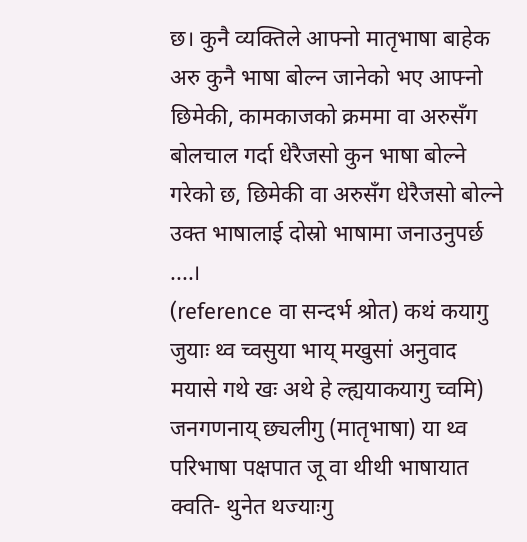छ। कुनै व्यक्तिले आफ्नो मातृभाषा बाहेक अरु कुनै भाषा बोल्न जानेको भए आफ्नो छिमेकी, कामकाजको क्रममा वा अरुसँग बोलचाल गर्दा धेरैजसो कुन भाषा बोल्ने
गरेको छ, छिमेकी वा अरुसँग धेरैजसो बोल्ने उक्त भाषालाई दोस्रो भाषामा जनाउनुपर्छ ....।
(reference वा सन्दर्भ श्रोत) कथं कयागु जुयाः थ्व च्वसुया भाय् मखुसां अनुवाद मयासे गथे खः अथे हे ल्ह्ययाकयागु च्वमि)
जनगणनाय् छ्यलीगु (मातृभाषा) या थ्व परिभाषा पक्षपात जू वा थीथी भाषायात क्वति- थुनेत थज्याःगु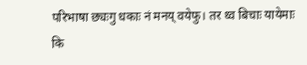परिभाषा छ्यःगु धकाः नं मनय् वयेफु। तर थ्व बिचाः यायेमाः कि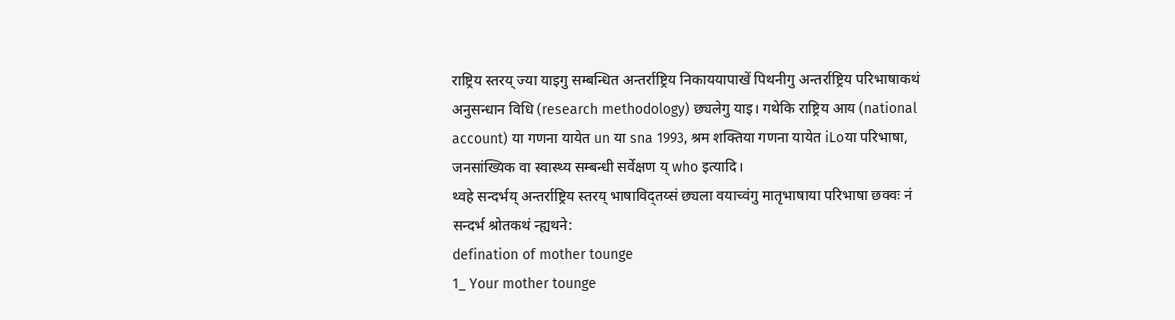राष्ट्रिय स्तरय् ज्या याइगु सम्बन्धित अन्तर्राष्ट्रिय निकाययापाखें पिथनीगु अन्तर्राष्ट्रिय परिभाषाकथं अनुसन्धान विधि (research methodology) छ्यलेगु याइ। गथेकि राष्ट्रिय आय (national account) या गणना यायेत un या sna 1993, श्रम शक्तिया गणना यायेत iLoया परिभाषा, जनसांख्यिक वा स्वास्थ्य सम्बन्धी सर्वेक्षण य् who इत्यादि।
थ्वहे सन्दर्भय् अन्तर्राष्ट्रिय स्तरय् भाषाविद्तय्सं छ्यला वयाच्वंगु मातृभाषाया परिभाषा छक्वः नं सन्दर्भ श्रोतकथं न्ह्यथने:
defination of mother tounge
1_ Your mother tounge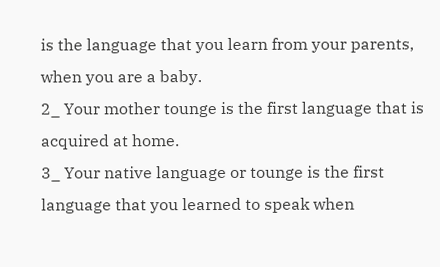is the language that you learn from your parents, when you are a baby.
2_ Your mother tounge is the first language that is acquired at home.
3_ Your native language or tounge is the first language that you learned to speak when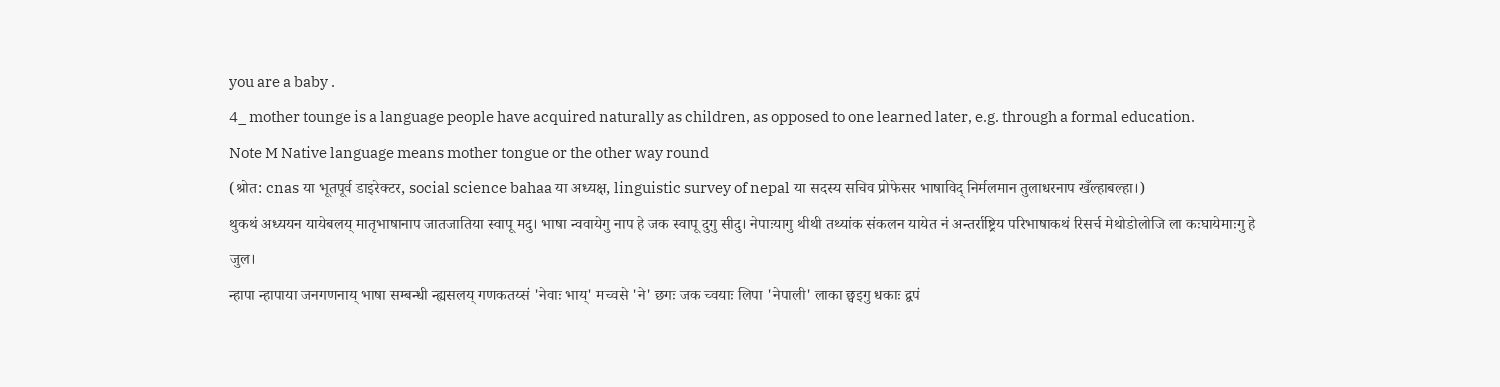you are a baby .
4_ mother tounge is a language people have acquired naturally as children, as opposed to one learned later, e.g. through a formal education.
Note M Native language means mother tongue or the other way round
(श्रोत: cnas या भूतपूर्व डाइरेक्टर, social science bahaa या अध्यक्ष, linguistic survey of nepal या सदस्य सचिव प्रोफेसर भाषाविद् निर्मलमान तुलाधरनाप खँल्हाबल्हा।)
थुकथं अध्ययन यायेबलय् मातृभाषानाप जातजातिया स्वापू मदु। भाषा न्ववायेगु नाप हे जक स्वापू दुगु सीदु। नेपाःयागु थीथी तथ्यांक संकलन यायेत नं अन्तर्राष्ट्रिय परिभाषाकथं रिसर्च मेथोडोलोजि ला कःघायेमाःगु हे जुल।
न्हापा न्हापाया जनगणनाय् भाषा सम्बन्धी न्ह्यसलय् गणकतय्सं 'नेवाः भाय्' मच्वसे 'ने' छगः जक च्वयाः लिपा 'नेपाली' लाका छ्वइगु धकाः द्वपं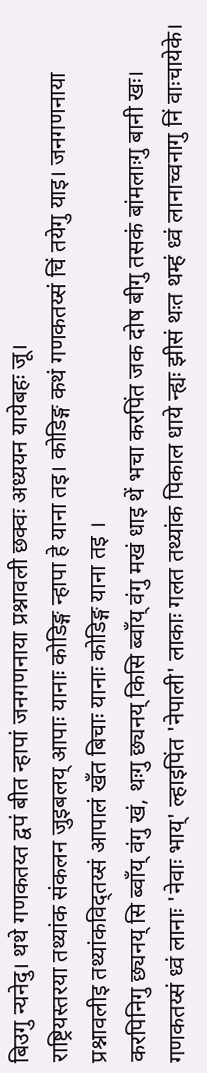बिउगु न्यनेदु। थथे गणकतय्त द्वपं बीत न्हापां जनगणनाया प्रश्नावली छक्वः अध्ययन यायेबहः जू।
राष्ट्रियस्तरया तथ्यांक संकलन जुइबलय् आपाः यानाः कोडिङ्ग न्हापा हे याना तइ। कोडिङ्ग कथं गणकतय्सं चिं तयेगु याइ। जनगणनाया प्रश्नावलीइ तथ्यांकविद्तय्सं आपालं खँत बिचाः यानाः कोडिङ्ग याना तइ ।
करपिनिगु छ्यनय् सि ब्वाँय् वंगु खं, थःगु छ्यनय् किसि ब्वाँय् वंगु मखं धाइ थें भचा करपिंत जक दोष बीगु तसकं बांमलाःगु बानी खः। गणकतय्सं ध्वं लानाः 'नेवाः भाय्' ल्हाइपिंत 'नेपाली' लाकाः गलत तथ्यांक पिकाल धाये न्ह्यः झीसं थःत थम्हं ध्वं लानाच्वनागु निं वाःचायेके।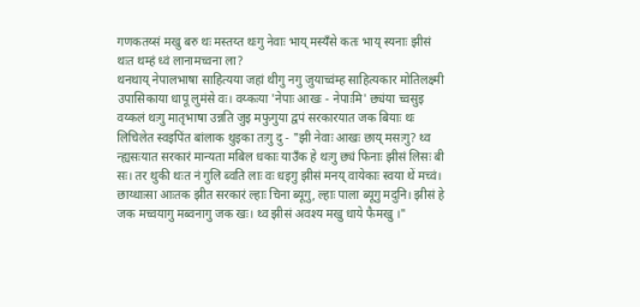गणकतय्सं मखु बरु थः मस्तय्त थःगु नेवाः भाय् मस्यँसे कतः भाय् स्यनाः झीसं थःत थम्हं ध्वं लानामच्वना ला?
थनथाय् नेपालभाषा साहित्यया जहां थीगु नगु जुयाच्वंम्ह साहित्यकार मोतिलक्ष्मी उपासिकाया धापू लुमंसे वः। वय्कःया 'नेपाः आखः - नेपाःमि' छ्यंया च्वसुइ वय्कलं थःगु मातृभाषा उन्नति जुइ मफुगुया द्वपं सरकारयात जक बियाः थः लिचिलेत स्वइपिंत बांलाक थुइका तःगु दु - "झी नेवाः आखः छाय् मसःगु? थ्व न्ह्यसःयात सरकारं मान्यता मबिल धकाः याउँक हे थःगु छ्यं फिनाः झीसं लिसः बी सः। तर थुकी थःत नं गुलि ब्वति लाः वः धइगु झीसं मनय् वायेकाः स्वया थें मच्वं। छाय्धाःसा आःतक झीत सरकारं ल्हाः चिना ब्यूगु, ल्हाः पाला ब्यूगु मदुनि। झीसं हे जक मच्वयागु मब्वनागु जक खः। थ्व झीसं अवश्य मखु धाये फैमखु ।"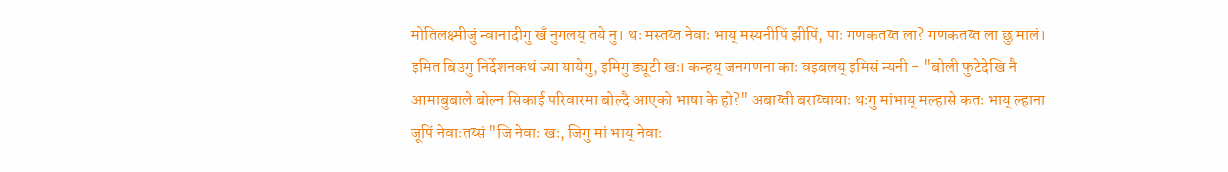मोतिलक्ष्मीजुं न्वानादीगु खँ नुगलय् तये नु। थः मस्तय्त नेवाः भाय् मस्यनीपिं झीपिं, पाः गणकतय्त ला? गणकतय्त ला छु मालं। इमित बिउगु निर्देशनकथं ज्या यायेगु, इमिगु ड्यूटी खः। कन्हय् जनगणना काः वइबलय् इमिसं न्यनी - "बोली फुटेदेखि नै आमाबुबाले बोल्न सिकाई परिवारमा बोल्दै आएको भाषा के हो?" अबाय्ती बराय्चायाः थःगु मांभाय् मल्हासे कतः भाय् ल्हाना जूपिं नेवाःतय्सं "जि नेवाः खः, जिगु मां भाय् नेवाः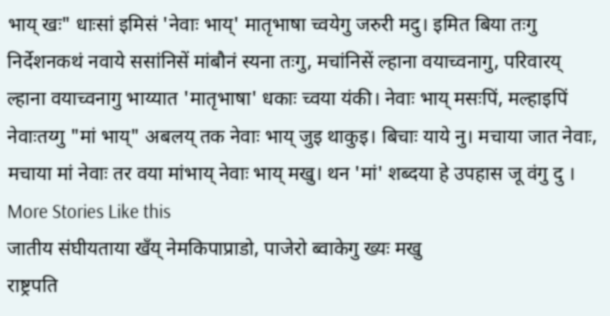भाय् खः" धाःसां इमिसं 'नेवाः भाय्' मातृभाषा च्वयेगु जरुरी मदु। इमित बिया तःगु निर्देशनकथं नवाये ससांनिसें मांबौनं स्यना तःगु, मचांनिसें ल्हाना वयाच्वनागु, परिवारय् ल्हाना वयाच्वनागु भाय्यात 'मातृभाषा' धकाः च्वया यंकी। नेवाः भाय् मसःपिं, मल्हाइपिं नेवाःतय्गु "मां भाय्" अबलय् तक नेवाः भाय् जुइ थाकुइ। बिचाः याये नु। मचाया जात नेवाः, मचाया मां नेवाः तर वया मांभाय् नेवाः भाय् मखु। थन 'मां' शब्दया हे उपहास जू वंगु दु ।
More Stories Like this
जातीय संघीयताया खँय् नेमकिपाप्राडो, पाजेरो ब्वाकेगु ख्यः मखु
राष्ट्रपति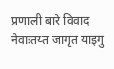प्रणाली बारे विवाद
नेवाःतय्त जागृत याइगु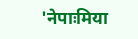'नेपाःमिया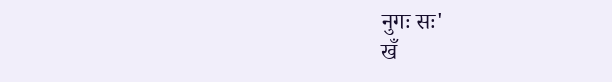नुगः सः'
खँ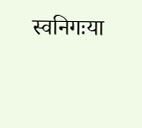स्वनिगःया